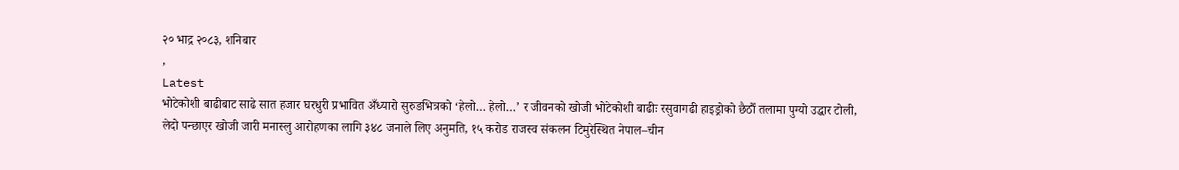२० भाद्र २०८३, शनिबार
,
Latest
भोटेकोशी बाढीबाट साढे सात हजार घरधुरी प्रभावित अँध्यारो सुरुङभित्रको ‘हेलो… हेलो…’ र जीवनको खोजी भोटेकोशी बाढीः रसुवागढी हाइड्रोको छैठौँ तलामा पुग्यो उद्धार टोली, लेदो पन्छाएर खोजी जारी मनास्लु आरोहणका लागि ३४८ जनाले लिए अनुमति, १५ करोड राजस्व संकलन टिमुरेस्थित नेपाल–चीन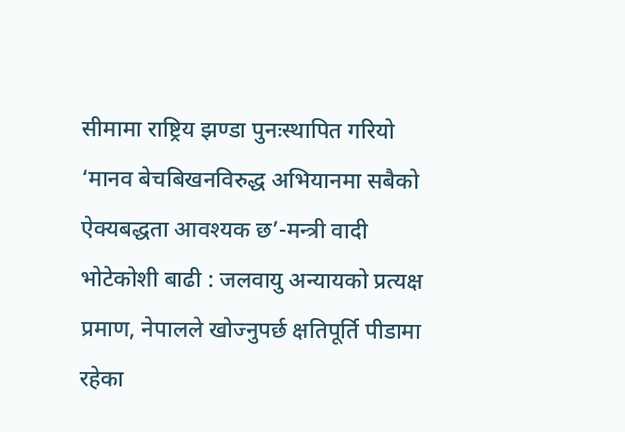सीमामा राष्ट्रिय झण्डा पुनःस्थापित गरियो ‘मानव बेचबिखनविरुद्ध अभियानमा सबैको ऐक्यबद्धता आवश्यक छ’-मन्त्री वादी भोटेकोशी बाढी : जलवायु अन्यायको प्रत्यक्ष प्रमाण, नेपालले खोज्नुपर्छ क्षतिपूर्ति पीडामा रहेका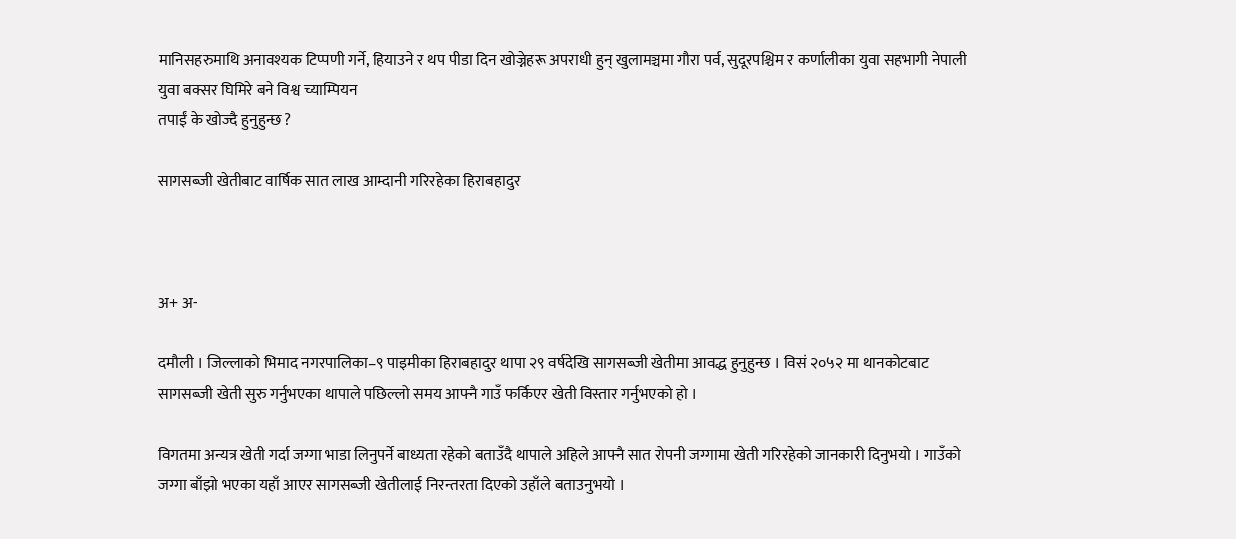मानिसहरुमाथि अनावश्यक टिप्पणी गर्ने, हियाउने र थप पीडा दिन खोज्नेहरू अपराधी हुन् खुलामञ्चमा गौरा पर्व, सुदूरपश्चिम र कर्णालीका युवा सहभागी नेपाली युवा बक्सर घिमिरे बने विश्व च्याम्पियन
तपाईं के खोज्दै हुनुहुन्छ ?

सागसब्जी खेतीबाट वार्षिक सात लाख आम्दानी गरिरहेका हिराबहादुर



अ+ अ-

दमौली । जिल्लाको भिमाद नगरपालिका–९ पाइमीका हिराबहादुर थापा २९ वर्षदेखि सागसब्जी खेतीमा आवद्ध हुनुहुन्छ । विसं २०५२ मा थानकोटबाट सागसब्जी खेती सुरु गर्नुभएका थापाले पछिल्लो समय आफ्नै गाउँ फर्किएर खेती विस्तार गर्नुभएको हो ।

विगतमा अन्यत्र खेती गर्दा जग्गा भाडा लिनुपर्ने बाध्यता रहेको बताउँदै थापाले अहिले आफ्नै सात रोपनी जग्गामा खेती गरिरहेको जानकारी दिनुभयो । गाउँको जग्गा बाँझो भएका यहाँ आएर सागसब्जी खेतीलाई निरन्तरता दिएको उहाँले बताउनुभयो ।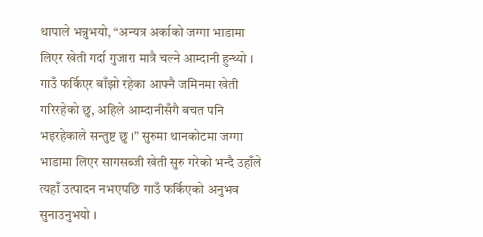थापाले भन्नुभयो, “अन्यत्र अर्काको जग्गा भाडामा लिएर खेती गर्दा गुजारा मात्रै चल्ने आम्दानी हुन्थ्यो । गाउँ फर्किएर बाँझो रहेका आफ्नै जमिनमा खेती गरिरहेको छु, अहिले आम्दानीसँगै बचत पनि भइरहेकाले सन्तुष्ट छु ।” सुरुमा थानकोटमा जग्गा भाडामा लिएर सागसब्जी खेती सुरु गरेको भन्दै उहाँले त्यहाँ उत्पादन नभएपछि गाउँ फर्किएको अनुभव सुनाउनुभयो ।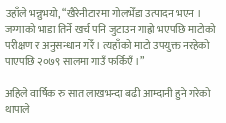उहाँले भन्नुभयो, “खैरेनीटारमा गोलभेँडा उत्पादन भएन । जग्गाको भाडा तिर्ने खर्च पनि जुटाउन गाह्रो भएपछि माटोको परीक्षण र अनुसन्धान गरेँ । त्यहाँको माटो उपयुक्त नरहेको पाएपछि २०७९ सालमा गाउँ फर्किएँ ।”

अहिले वार्षिक रु सात लाखभन्दा बढी आम्दानी हुने गरेको थापाले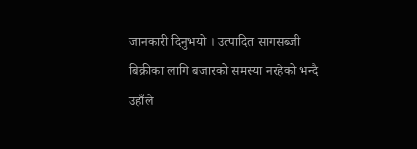जानकारी दिनुभयो । उत्पादित सागसब्जी बिक्रीका लागि बजारको समस्या नरहेको भन्दै उहाँले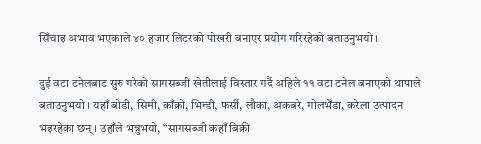सिँचाइ अभाव भएकाले ४० हजार लिटरको पोखरी बनाएर प्रयोग गरिरहेको बताउनुभयो ।

दुई वटा टनेलबाट सुरु गरेको सागसब्जी खेतीलाई विस्तार गर्दै अहिले ११ वटा टनेल बनाएको थापाले बताउनुभयो । यहाँ बोडी, सिमी, काँक्रो, भिन्डी, फर्सी, लौका, अकबरे, गोलभेँडा, करेला उत्पादन भइरहेका छन् । उहाँले भन्नुभयो, “सागसब्जी कहाँ बिक्री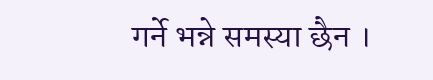गर्ने भन्ने समस्या छैन ।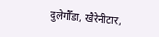दुलेगौँडा, खैरेनीटार,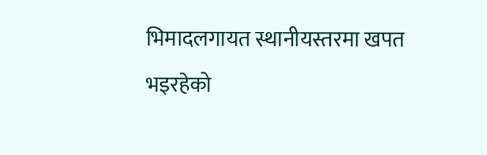भिमादलगायत स्थानीयस्तरमा खपत भइरहेको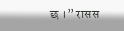छ ।” रासस